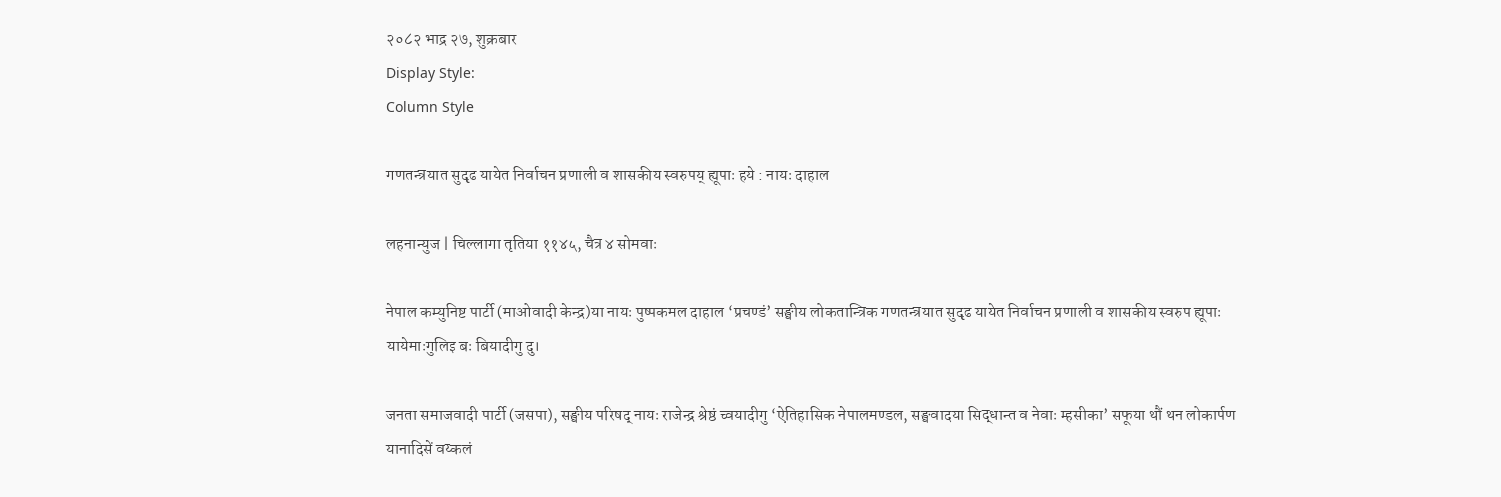२०८२ भाद्र २७, शुक्रबार
Display Style:
Column Style

गणतन्त्रयात सुदृढ यायेत निर्वाचन प्रणाली व शासकीय स्वरुपय् ह्यूपाः हये : नायः दाहाल

लहनान्युज | चिल्लागा तृतिया ११४५, चैत्र ४ सोमवाः

नेपाल कम्युनिष्ट पार्टी (माओवादी केन्द्र)या नायः पुष्पकमल दाहाल ‘प्रचण्डं’ सङ्घीय लोकतान्त्रिक गणतन्त्रयात सुदृढ यायेत निर्वाचन प्रणाली व शासकीय स्वरुप ह्यूपाः यायेमाःगुलिइ बः बियादीगु दु।

जनता समाजवादी पार्टी (जसपा), सङ्घीय परिषद् नायः राजेन्द्र श्रेष्ठं च्वयादीगु ‘ऐतिहासिक नेपालमण्डल, सङ्घवादया सिद्धान्त व नेवाः म्हसीका’ सफूया थौं थन लोकार्पण यानादिसें वय्कलं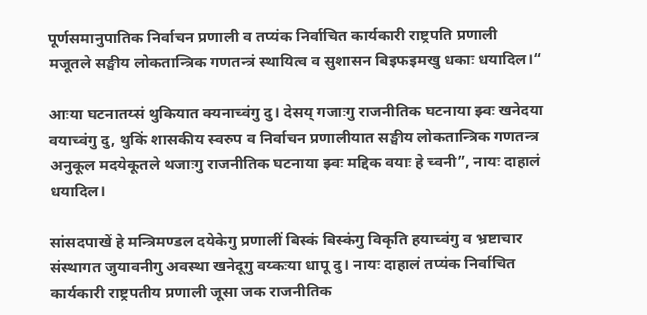पूर्णसमानुपातिक निर्वाचन प्रणाली व तप्यंक निर्वाचित कार्यकारी राष्ट्रपति प्रणाली मजूतले सङ्घीय लोकतान्त्रिक गणतन्त्रं स्थायित्व व सुशासन बिइफइमखु धकाः धयादिल।“

आःया घटनातय्सं थुकियात क्यनाच्वंगु दु। देसय् गजाःगु राजनीतिक घटनाया झ्वः खनेदया वयाच्वंगु दु, थुकिं शासकीय स्वरुप व निर्वाचन प्रणालीयात सङ्घीय लोकतान्त्रिक गणतन्त्र अनुकूल मदयेकूतले थजाःगु राजनीतिक घटनाया झ्वः मद्दिक वयाः हे च्वनी”, नायः दाहालं धयादिल।

सांसदपाखें हे मन्त्रिमण्डल दयेकेगु प्रणालीं बिस्कं बिस्कंगु विकृति हयाच्वंगु व भ्रष्टाचार संस्थागत जुयावनीगु अवस्था खनेदूगु वय्कःया धापू दु। नायः दाहालं तप्यंक निर्वाचित कार्यकारी राष्ट्रपतीय प्रणाली जूसा जक राजनीतिक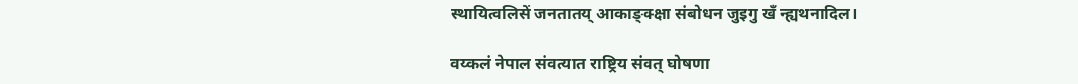स्थायित्वलिसें जनतातय् आकाङ्क्क्षा संबोधन जुइगु खँ न्ह्यथनादिल।

वय्कलं नेपाल संवत्यात राष्ट्रिय संवत् घोषणा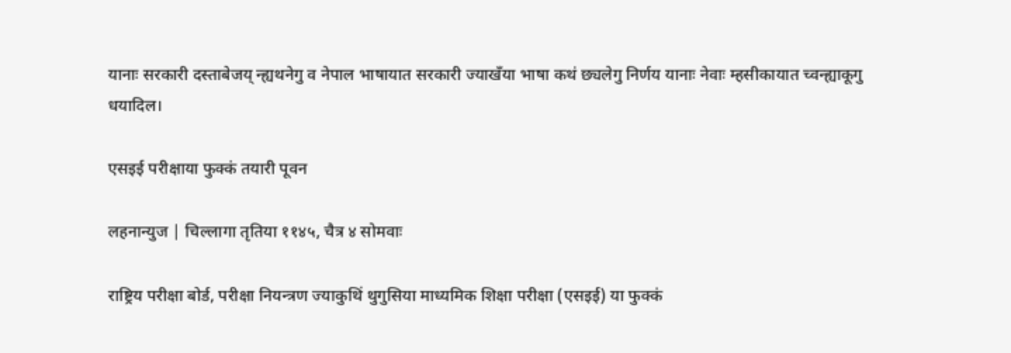यानाः सरकारी दस्ताबेजय् न्ह्यथनेगु व नेपाल भाषायात सरकारी ज्याखँया भाषा कथं छ्यलेगु निर्णय यानाः नेवाः म्हसीकायात च्वन्ह्याकूगु धयादिल।

एसइई परीक्षाया फुक्कं तयारी पूवन

लहनान्युज | चिल्लागा तृतिया ११४५, चैत्र ४ सोमवाः

राष्ट्रिय परीक्षा बोर्ड, परीक्षा नियन्त्रण ज्याकुथिं थुगुसिया माध्यमिक शिक्षा परीक्षा (एसइई) या फुक्कं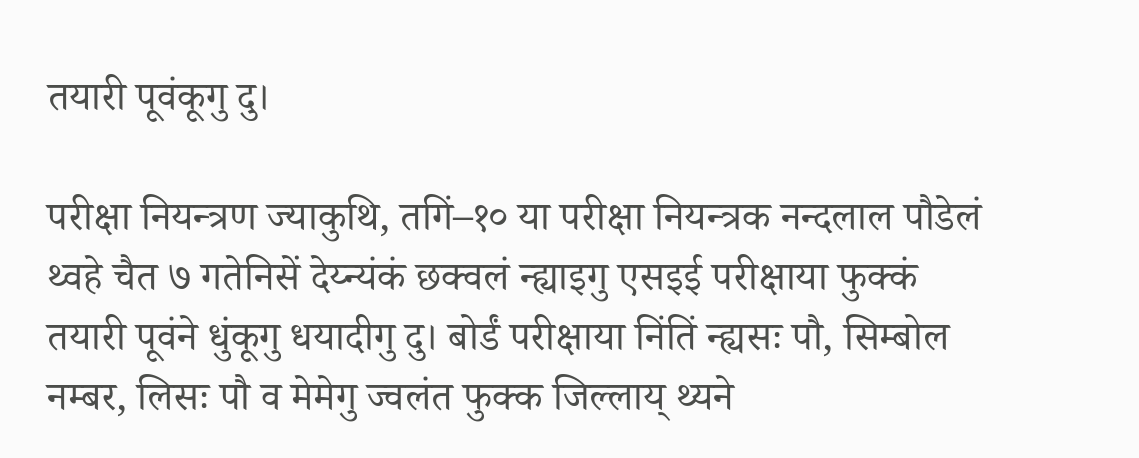तयारी पूवंकूगु दु।

परीक्षा नियन्त्रण ज्याकुथि, तगिं–१० या परीक्षा नियन्त्रक नन्दलाल पौडेलं थ्वहे चैत ७ गतेनिसें देय्न्यंकं छक्वलं न्ह्याइगु एसइई परीक्षाया फुक्कं तयारी पूवंने धुंकूगु धयादीगु दु। बोर्डं परीक्षाया निंतिं न्ह्यसः पौ, सिम्बोल नम्बर, लिसः पौ व मेमेगु ज्वलंत फुक्क जिल्लाय् थ्यने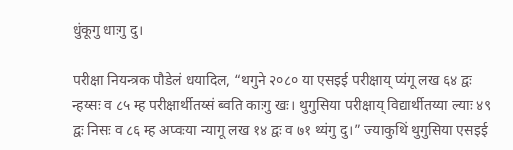धुंकूगु धाःगु दु।

परीक्षा नियन्त्रक पौडेलं धयादिल, “थगुने २०८० या एसइई परीक्षाय् प्यंगू लख ६४ द्वः न्हय्सः व ८५ म्ह परीक्षार्थीतय्सं ब्वति काःगु खः। थुगुसिया परीक्षाय् विद्यार्थीतय्या ल्याः ४९ द्वः निसः व ८६ म्ह अप्वःया न्यागू लख १४ द्वः व ७१ थ्यंगु दु।” ज्याकुथिं थुगुसिया एसइई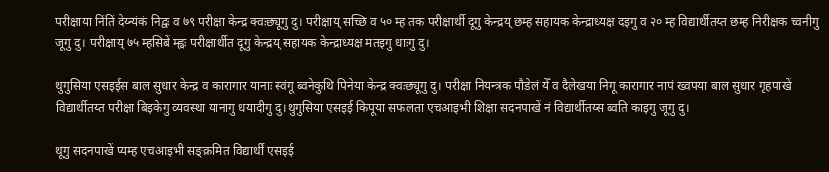परीक्षाया निंतिं देय्न्यंकं निद्वः व ७९ परीक्षा केन्द्र क्वःछ्यूगु दु। परीक्षाय् सच्छि व ५० म्ह तक परीक्षार्थी दूगु केन्द्रय् छम्ह सहायक केन्द्राध्यक्ष दइगु व २० म्ह विद्यार्थीतय्त छम्ह निरीक्षक च्वनीगु जूगु दु। परीक्षाय् ७५ म्हसिबें म्ह्वः परीक्षार्थीत दूगु केन्द्रय् सहायक केन्द्राध्यक्ष मतइगु धाःगु दु।

थुगुसिया एसइईस बाल सुधार केन्द्र व कारागार यानाः स्वंगू ब्वनेकुथि पिनेया केन्द्र क्वःछ्यूगु दु। परीक्षा नियन्त्रक पौडेलं येँ व दैलेखया निगू कारागार नापं ख्वपया बाल सुधार गृहपाखें विद्यार्थीतय्त परीक्षा बिइकेगु व्यवस्था यानागु धयादीगु दु।थुगुसिया एसइई किपूया सफलता एचआइभी शिक्षा सदनपाखें नं विद्यार्थीतय्स ब्वति काइगु जूगु दु।

थूगु सदनपाखें प्यम्ह एचआइभी सङ्क्रमित विद्यार्थीं एसइई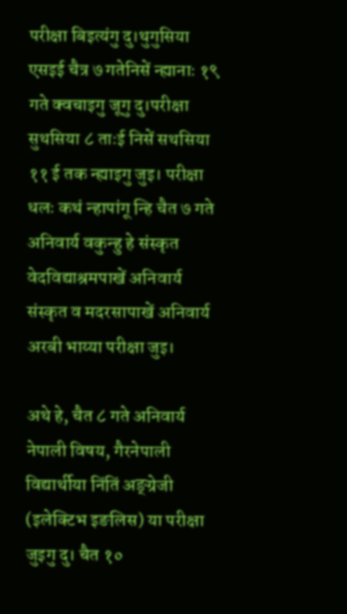परीक्षा बिइत्यंगु दु।थुगुसिया एसइई चैत्र ७ गतेनिसें न्ह्यानाः १९ गते क्वचाइगु जूगु दु।परीक्षा सुथसिया ८ ताःई निसें सथसिया ११ ई तक न्ह्याइगु जुइ। परीक्षा धलः कथं न्हापांगू न्हि चैत ७ गते अनिवार्य वकुन्हु हे संस्कृत वेदविद्याश्रमपाखें अनिवार्य संस्कृत व मदरसापाखें अनिवार्य अरबी भाय्या परीक्षा जुइ।

अथे हे, चैत ८ गते अनिवार्य नेपाली विषय, गैरनेपाली विद्यार्थीया निंतिं अङ्ग्रेजी (इलेक्टिभ इङलिस) या परीक्षा जुइगु दु। चैत १०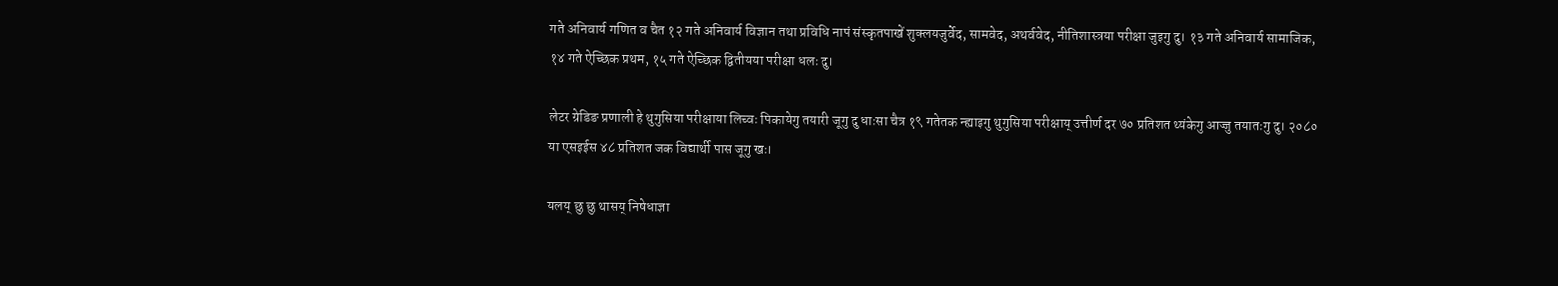गते अनिवार्य गणित व चैत १२ गते अनिवार्य विज्ञान तथा प्रविधि नापं संस्कृतपाखें शुक्लयजुर्वेद, सामवेद, अथर्ववेद, नीतिशास्त्रया परीक्षा जुइगु दु। १३ गते अनिवार्य सामाजिक, १४ गते ऐच्छिक प्रथम, १५ गते ऐच्छिक द्वितीयया परीक्षा धलः दु।

लेटर ग्रेडिङ प्रणाली हे थुगुसिया परीक्षाया लिच्वः पिकायेगु तयारी जूगु दु धाःसा चैत्र १९ गतेतक न्ह्याइगु थुगुसिया परीक्षाय् उत्तीर्ण दर ७० प्रतिशत थ्यंकेगु आज्जु तयातःगु दु। २०८० या एसइईस ४८ प्रतिशत जक विद्यार्थी पास जूगु खः।

यलय् छु छु थासय् निषेधाज्ञा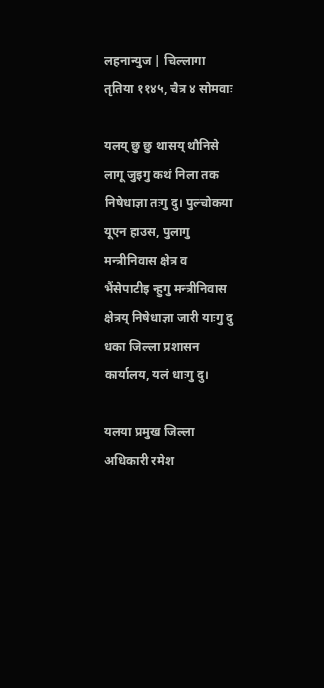लहनान्युज | चिल्लागा तृतिया ११४५, चैत्र ४ सोमवाः

यलय् छु छु थासय् थौनिसे लागू जुइगु कथं निला तक निषेधाज्ञा तःगु दु। पुल्चोकया यूएन हाउस, पुलागु मन्त्रीनिवास क्षेत्र व भैंसेपाटीइ न्हुगु मन्त्रीनिवास क्षेत्रय् निषेधाज्ञा जारी याःगु दु धका जिल्ला प्रशासन कार्यालय, यलं धाःगु दु।

यलया प्रमुख जिल्ला अधिकारी रमेश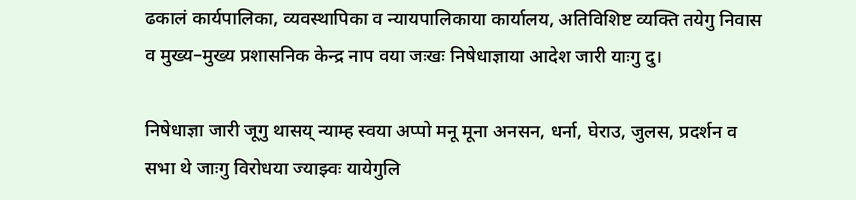ढकालं कार्यपालिका, व्यवस्थापिका व न्यायपालिकाया कार्यालय, अतिविशिष्ट व्यक्ति तयेगु निवास व मुख्य–मुख्य प्रशासनिक केन्द्र नाप वया जःखः निषेधाज्ञाया आदेश जारी याःगु दु।

निषेधाज्ञा जारी जूगु थासय् न्याम्ह स्वया अप्पो मनू मूना अनसन, धर्ना, घेराउ, जुलस, प्रदर्शन व सभा थे जाःगु विरोधया ज्याझ्वः यायेगुलि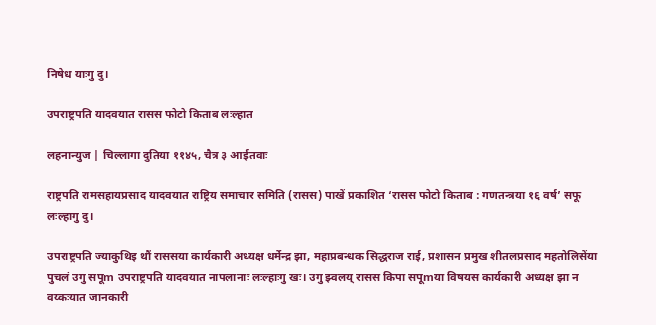निषेध याःगु दु।

उपराष्ट्रपति यादवयात रासस फोटो किताब लःल्हात

लहनान्युज | चिल्लागा दुतिया ११४५, चैत्र ३ आईतवाः

राष्ट्रपति रामसहायप्रसाद यादवयात राष्ट्रिय समाचार समिति (रासस) पाखें प्रकाशित ‘रासस फोटो किताब : गणतन्त्रया १६ वर्ष’ सफू लःल्हागु दु।

उपराष्ट्रपति ज्याकुथिइ थौं राससया कार्यकारी अध्यक्ष धर्मेन्द्र झा, महाप्रबन्धक सिद्धराज राई, प्रशासन प्रमुख शीतलप्रसाद महतोलिसेंया पुचलं उगु सपूm उपराष्ट्रपति यादवयात नापलानाः लःल्हाःगु खः। उगु झ्वलय् रासस किपा सपूmया विषयस कार्यकारी अध्यक्ष झा न वय्कःयात जानकारी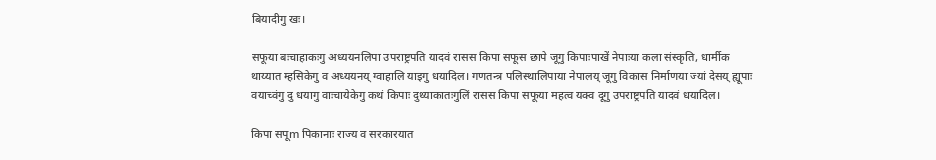बियादीगु खः।

सफूया बःचाहाकःगु अध्ययनलिपा उपराष्ट्रपति यादवं रासस किपा सफूस छापे जूगु किपाःपाखें नेपाःया कला संस्कृति, धार्मीक थाय्यात म्हसिकेगु व अध्ययनय् ग्वाहालि याइगु धयादिल। गणतन्त्र पलिस्थालिपाया नेपालय् जूगु विकास निर्माणया ज्यां देसय् ह्यूपाः वयाच्वंगु दु धयागु वाःचायेकेगु कथं किपाः दुथ्याकातःगुलिं रासस किपा सफूया महत्व यक्व दूगु उपराष्ट्रपति यादवं धयादिल।

किपा सपूm पिकानाः राज्य व सरकारयात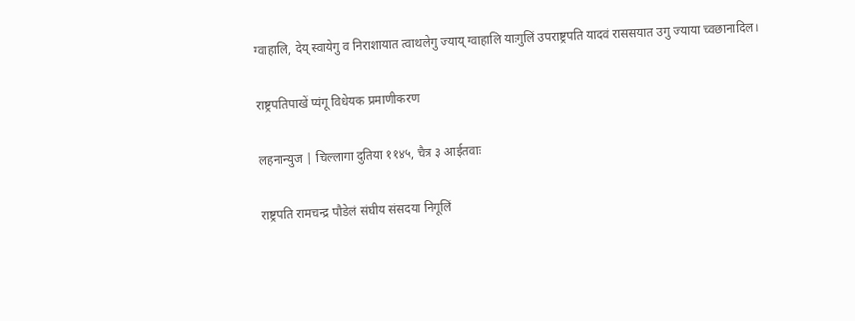ग्वाहालि, देय् स्वायेगु व निराशायात त्वाथलेगु ज्याय् ग्वाहालि याःगुलिं उपराष्ट्रपति यादवं राससयात उगु ज्याया च्वछानादिल।

राष्ट्रपतिपाखें प्यंगू विधेयक प्रमाणीकरण

लहनान्युज | चिल्लागा दुतिया ११४५, चैत्र ३ आईतवाः

राष्ट्रपति रामचन्द्र पौडेलं संघीय संसदया निगूलिं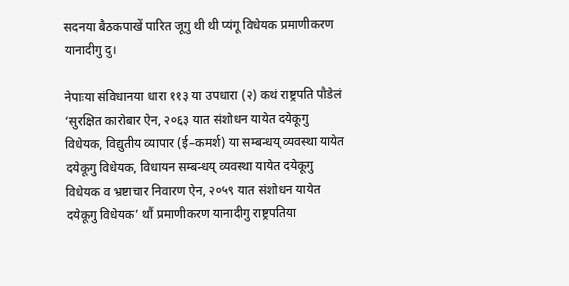सदनया बैठकपाखें पारित जूगु थी थी प्यंगू विधेयक प्रमाणीकरण यानादीगु दु।

नेपाःया संविधानया धारा ११३ या उपधारा (२) कथं राष्ट्रपति पौडेलं ‘सुरक्षित कारोबार ऐन, २०६३ यात संशोधन यायेत दयेकूगु विधेयक, विद्युतीय व्यापार (ई–कमर्श) या सम्बन्धय् व्यवस्था यायेत दयेकूगु विधेयक, विधायन सम्बन्धय् व्यवस्था यायेत दयेकूगु विधेयक व भ्रष्टाचार निवारण ऐन, २०५९ यात संशोधन यायेत दयेकूगु विधेयक’ थौं प्रमाणीकरण यानादीगु राष्ट्रपतिया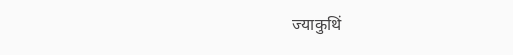ज्याकुथिं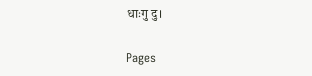धाःगु दु।

Pages